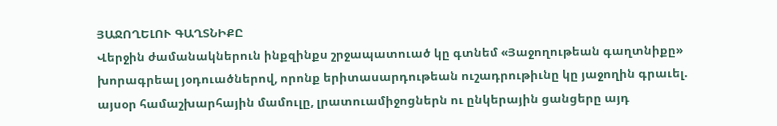ՅԱՋՈՂԵԼՈՒ ԳԱՂՏՆԻՔԸ
Վերջին ժամանակներուն ինքզինքս շրջապատուած կը գտնեմ «Յաջողութեան գաղտնիքը» խորագրեալ յօդուածներով, որոնք երիտասարդութեան ուշադրութիւնը կը յաջողին գրաւել. այսօր համաշխարհային մամուլը, լրատուամիջոցներն ու ընկերային ցանցերը այդ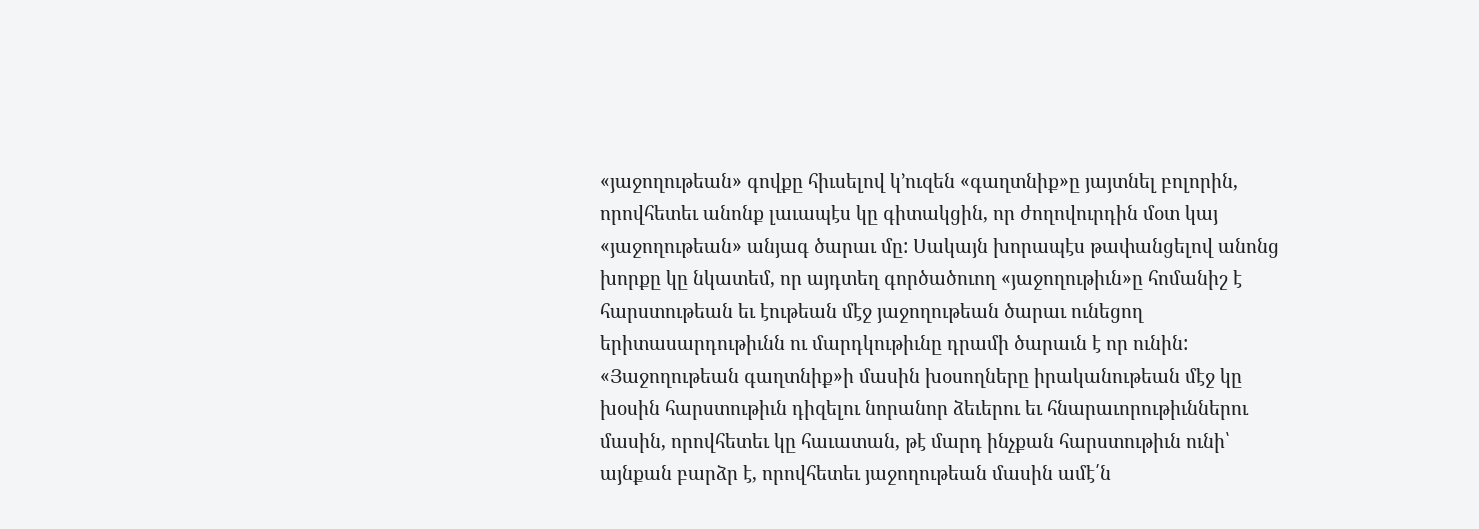«յաջողութեան» գովքը հիւսելով կ՚ուզեն «գաղտնիք»ը յայտնել բոլորին, որովհետեւ անոնք լաւապէս կը գիտակցին, որ ժողովուրդին մօտ կայ «յաջողութեան» անյագ ծարաւ մը: Սակայն խորապէս թափանցելով անոնց խորքը կը նկատեմ, որ այդտեղ գործածուող «յաջողութիւն»ը հոմանիշ է հարստութեան եւ էութեան մէջ յաջողութեան ծարաւ ունեցող երիտասարդութիւնն ու մարդկութիւնը դրամի ծարաւն է որ ունին:
«Յաջողութեան գաղտնիք»ի մասին խօսողները իրականութեան մէջ կը խօսին հարստութիւն դիզելու նորանոր ձեւերու եւ հնարաւորութիւններու մասին, որովհետեւ կը հաւատան, թէ մարդ ինչքան հարստութիւն ունի՝ այնքան բարձր է, որովհետեւ յաջողութեան մասին ամէ՛ն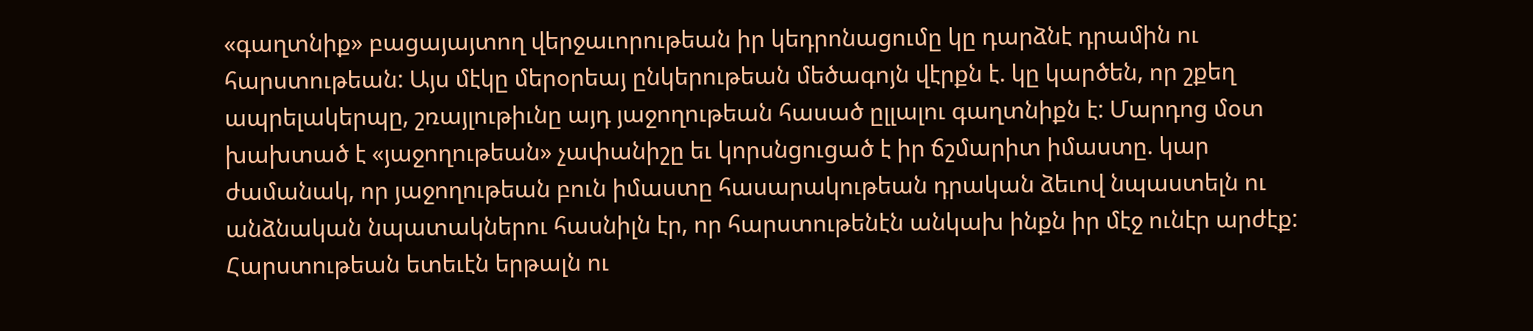«գաղտնիք» բացայայտող վերջաւորութեան իր կեդրոնացումը կը դարձնէ դրամին ու հարստութեան: Այս մէկը մերօրեայ ընկերութեան մեծագոյն վէրքն է. կը կարծեն, որ շքեղ ապրելակերպը, շռայլութիւնը այդ յաջողութեան հասած ըլլալու գաղտնիքն է: Մարդոց մօտ խախտած է «յաջողութեան» չափանիշը եւ կորսնցուցած է իր ճշմարիտ իմաստը. կար ժամանակ, որ յաջողութեան բուն իմաստը հասարակութեան դրական ձեւով նպաստելն ու անձնական նպատակներու հասնիլն էր, որ հարստութենէն անկախ ինքն իր մէջ ունէր արժէք: Հարստութեան ետեւէն երթալն ու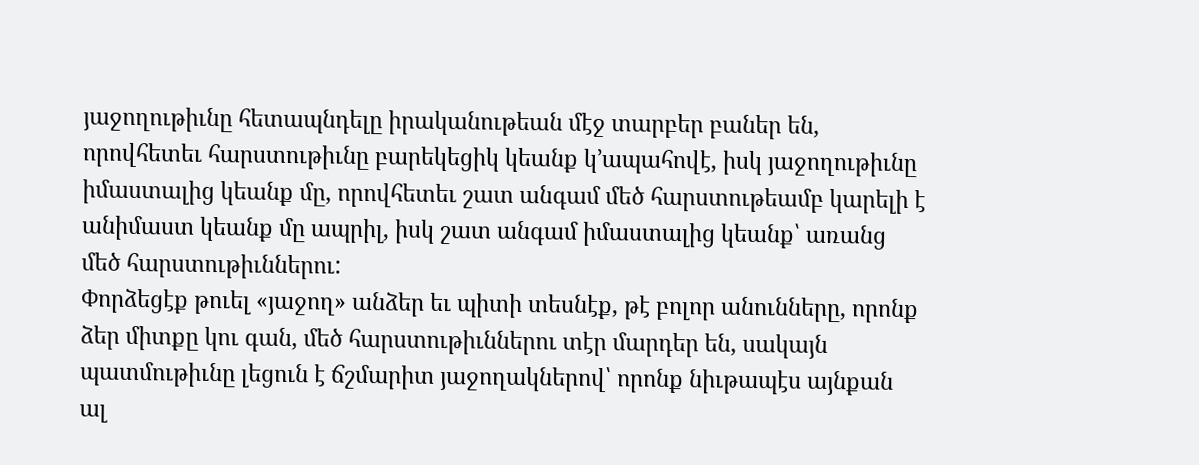յաջողութիւնը հետապնդելը իրականութեան մէջ տարբեր բաներ են, որովհետեւ հարստութիւնը բարեկեցիկ կեանք կ՚ապահովէ, իսկ յաջողութիւնը իմաստալից կեանք մը, որովհետեւ շատ անգամ մեծ հարստութեամբ կարելի է անիմաստ կեանք մը ապրիլ, իսկ շատ անգամ իմաստալից կեանք՝ առանց մեծ հարստութիւններու:
Փորձեցէք թուել «յաջող» անձեր եւ պիտի տեսնէք, թէ բոլոր անունները, որոնք ձեր միտքը կու գան, մեծ հարստութիւններու տէր մարդեր են, սակայն պատմութիւնը լեցուն է ճշմարիտ յաջողակներով՝ որոնք նիւթապէս այնքան ալ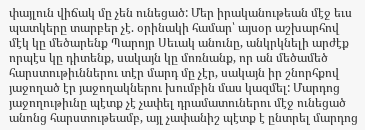փայլուն վիճակ մը չեն ունեցած: Մեր իրականութեան մէջ եւս պատկերը տարբեր չէ. օրինակի համար՝ այսօր աշխարհով մէկ կը մեծարենք Պարոյր Սեւակ անունը, անկրկնելի արժէք որպէս կը դիտենք, սակայն կը մոռնանք, որ ան մեծամեծ հարստութիւններու տէր մարդ մը չէր, սակայն իր շնորհքով յաջողած էր յաջողակներու խումբին մաս կազմել: Մարդոց յաջողութիւնը պէտք չէ չափել դրամատուներու մէջ ունեցած անոնց հարստութեամբ, այլ չափանիշ պէտք է ընտրել մարդոց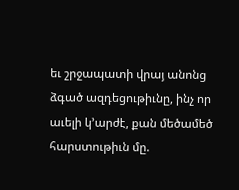եւ շրջապատի վրայ անոնց ձգած ազդեցութիւնը, ինչ որ աւելի կ՚արժէ, քան մեծամեծ հարստութիւն մը.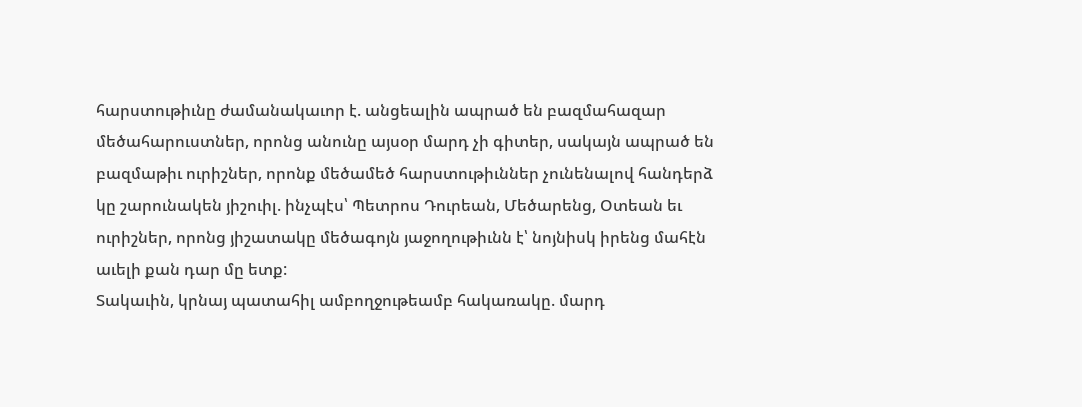հարստութիւնը ժամանակաւոր է. անցեալին ապրած են բազմահազար մեծահարուստներ, որոնց անունը այսօր մարդ չի գիտեր, սակայն ապրած են բազմաթիւ ուրիշներ, որոնք մեծամեծ հարստութիւններ չունենալով հանդերձ կը շարունակեն յիշուիլ. ինչպէս՝ Պետրոս Դուրեան, Մեծարենց, Օտեան եւ ուրիշներ, որոնց յիշատակը մեծագոյն յաջողութիւնն է՝ նոյնիսկ իրենց մահէն աւելի քան դար մը ետք:
Տակաւին, կրնայ պատահիլ ամբողջութեամբ հակառակը. մարդ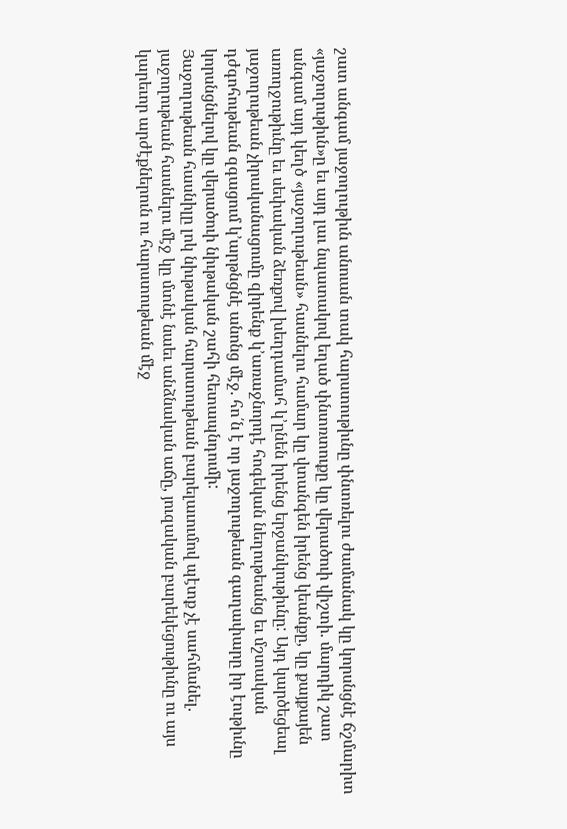շատ անգամ յաջողութիւն անուան տակ հարստութիւնը փնտռելու ժամանակ կը կորսնցնէ ճշմարիտ «յաջողութիւն»ը եւ այդ լաւ նպատակով եղած փնտռտուքը կը վերածուի վիշտի. մարդիկ շատ անգամ այդ կեղծ «յաջողութեան» հասնելու համար կը վտանգեն իրենց կեանքը, կը քայքայեն առողջութիւնը եւ սեփական ձեռքով խեղդամահ կ՚ընեն իրենց երջանկութիւնը: Այդ կարծեցեալ յաջողութեան չիրականացումը զիրենք կ՚առաջնորդէ հոգեկան նեղութեանց եւ մշտական դժգոհութեան զգացում կ՚արթնցնէ անոնց մէջ. հո՛ն է որ յաջողութեան գաղափարը իր էութիւնը կորսնցնելով կը վերածուի նիւթական շահի հետապնդումի:
Յաջողութեան հասնիլը լոկ նիւթական հարստութեան բարելաւումով պէտք չէ սահմանել. յաջողութեան հասնելու մէջ կը մտնէ նաեւ անձնական աճը, յուզական բարեկեցութիւնը ու այս կարեւոր արժէքներուն ու հարստութեան մէջ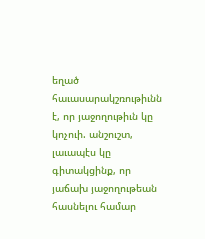եղած հաւասարակշռութիւնն է, որ յաջողութիւն կը կոչուի. անշուշտ, լաւապէս կը գիտակցինք, որ յաճախ յաջողութեան հասնելու համար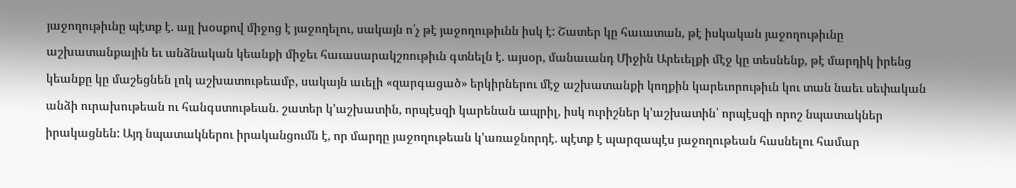յաջողութիւնը պէտք է. այլ խօսքով միջոց է յաջողելու, սակայն ո՛չ թէ յաջողութիւնն իսկ է: Շատեր կը հաւատան, թէ իսկական յաջողութիւնը աշխատանքային եւ անձնական կեանքի միջեւ հաւասարակշռութիւն գտնելն է. այսօր, մանաւանդ Միջին Արեւելքի մէջ կը տեսնենք, թէ մարդիկ իրենց կեանքը կը մաշեցնեն լոկ աշխատութեամբ, սակայն աւելի «զարգացած» երկիրներու մէջ աշխատանքի կողքին կարեւորութիւն կու տան նաեւ սեփական անձի ուրախութեան ու հանգստութեան. շատեր կ՚աշխատին, որպէսզի կարենան ապրիլ, իսկ ուրիշներ կ՚աշխատին՝ որպէսզի որոշ նպատակներ իրակացնեն: Այդ նպատակներու իրականցումն է, որ մարդը յաջողութեան կ՚առաջնորդէ. պէտք է պարզապէս յաջողութեան հասնելու համար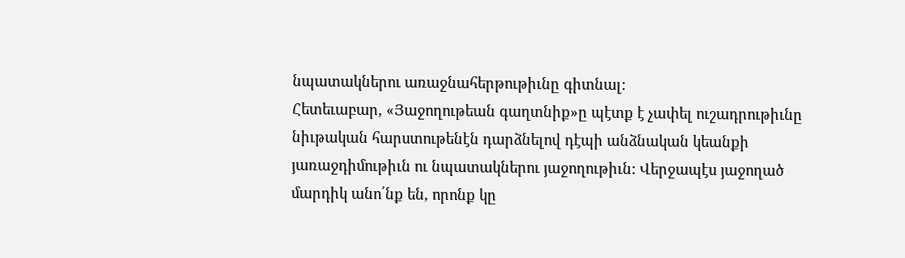նպատակներու առաջնահերթութիւնը գիտնալ:
Հետեւաբար, «Յաջողութեան գաղտնիք»ը պէտք է չափել ուշադրութիւնը նիւթական հարստութենէն դարձնելով դէպի անձնական կեանքի յառաջդիմութիւն ու նպատակներու յաջողութիւն: Վերջապէս յաջողած մարդիկ անո՛նք են, որոնք կը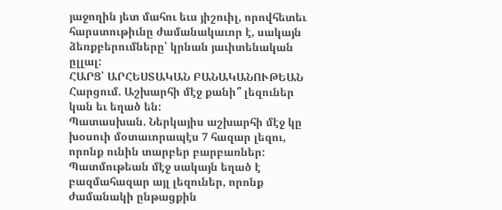յաջողին յետ մահու եւս յիշուիլ, որովհետեւ հարստութիւնը ժամանակաւոր է, սակայն ձեռքբերումները՝ կրնան յաւիտենական ըլլալ:
ՀԱՐՑ՝ ԱՐՀԵՍՏԱԿԱՆ ԲԱՆԱԿԱՆՈՒԹԵԱՆ
Հարցում. Աշխարհի մէջ քանի՞ լեզուներ կան եւ եղած են:
Պատասխան. Ներկայիս աշխարհի մէջ կը խօսուի մօտաւորապէս 7 հազար լեզու, որոնք ունին տարբեր բարբառներ: Պատմութեան մէջ սակայն եղած է բազմահազար այլ լեզուներ, որոնք ժամանակի ընթացքին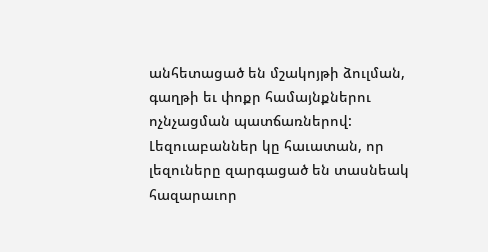անհետացած են մշակոյթի ձուլման, գաղթի եւ փոքր համայնքներու ոչնչացման պատճառներով: Լեզուաբաններ կը հաւատան, որ լեզուները զարգացած են տասնեակ հազարաւոր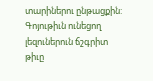տարիներու ընթացքին: Գոյութիւն ունեցող լեզուներուն ճշգրիտ թիւը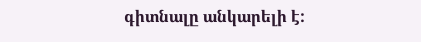գիտնալը անկարելի է: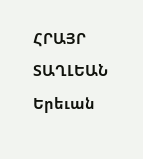ՀՐԱՅՐ ՏԱՂԼԵԱՆ
Երեւան